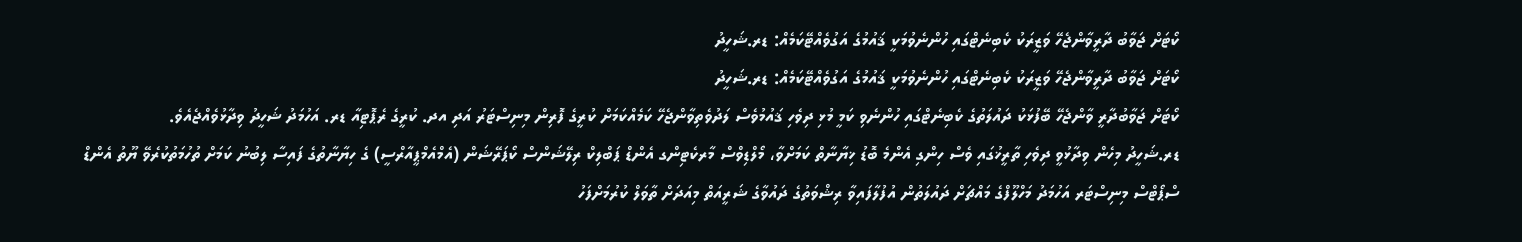ކޯޓަށް ޖަވާބު ދާރީވާންޖެހޭ ވަޒީރަކު ކެބިނެޓްގައި ހުންނެވުމަކީ ޤައުމުގެ އަގުވެއްޓޭކަމެއް: ޑރ.ޝަހީދު
ކޯޓަށް ޖަވާބު ދާރީވާންޖެހޭ ވަޒީރަކު ކެބިނެޓްގައި ހުންނެވުމަކީ ޤައުމުގެ އަގުވެއްޓޭކަމެއް: ޑރ.ޝަހީދު
ކޯޓަށް ޖަވާބުދާރީ ވާންޖެހޭ ބޭފުޅަކު ދައުލަތުގެ ކެބިނެޓްގައި ހުންނެވި ކަމީ މުޅި ދިވެހި ޤައުމުވެސް ލަދުވެތިވާންޖެހޭ ކަމެއްކަމަށް ކުރީގެ ފޮރިން މިނިސްޓަރު އަދި އދ. ކުރީގެ ރެޕޮޓިއާ ޑރ. އަހުމަދު ޝަހީދު ވިދާޅުވެއްޖެއެވެ.
ޑރ.ޝަހީދު މިހެން ވިދާޅުވީ ދިވެހި ތާރީޚުގައި ވެސް ހިންގި އެންމެ ބޮޑު ޚިޔާނާތް ކަމަށްވާ، މޯލްޑިވްސް މާރކެޓިންގ އެންޑް ޕަބްލިކް ރިލޭޝަންސް ކޯޕަރޭޝަން (އެމްއެމްޕީއާރްސީ) ގެ ހިޔާނާތުގެ ފައިސާ ލިބުނު ކަމަށް ތުހުމަތުކުރެވޭ ޔޫތު އެންޑް ސްޕޯޓްސް މިނިސްޓަރ އަހުމަދު މަހްލޫފްގެ މައްޗަށް ދައުލަތުން އުފުލާފައިވާ ރިޝްވަތުގެ ދައުވާގެ ޝަރީއަތް މިއަދަށް ތާވަލް ކުރުމަށްފަހު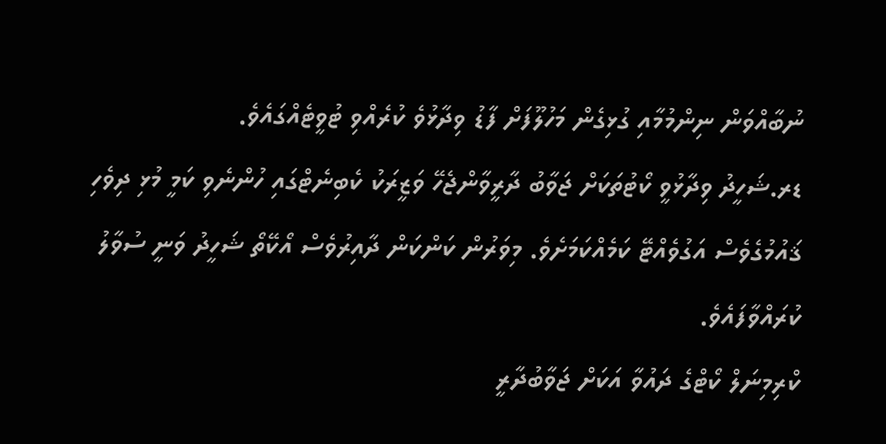ނުބާއްވަން ނިންމުމާއި ގުޅިގެން މަހުލޫފަށް ފާޑު ވިދާޅުވެ ކުރެއްވި ޓުވީޓެއްގައެވެ.
ޑރ.ޝަހީދު ވިދާޅުވީ ކޯޓުތަކަށް ޖަވާބު ދާރީވާންޖެހޭ ވަޒީރަކު ކެބިނެޓްގައި ހުންނެވި ކަމީ މުޅި ދިވެހި ޤައުމުގެވެސް އަގުވެއްޓޭ ކަމެއްކަމަށެވެ. މިވަރުން ކަންކަން ދާއިރުވެސް އޯކޭތޯ ޝަހީދު ވަނީ ސުވާލު ކުރައްވާފައެވެ.
ކްރިމިނަލް ކޯޓްގެ ދައުވާ އަކަށް ޖަވާބުދާރީ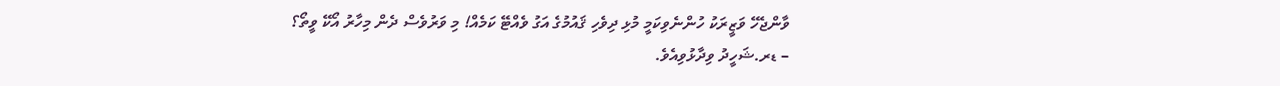ވާންޖެހޭ ވަޒީރަކު ހުންނެވިކަމީ މުޅި ދިވެހި ޤައުމުގެ އަގު ވެއްޓޭ ކަމެއް! މި ވަރުވެސް ދެން މިހާރު އޯކޭ ވީތޯ؟
– ޑރ.ޝަހީދު ވިދާޅުވިއެވެ.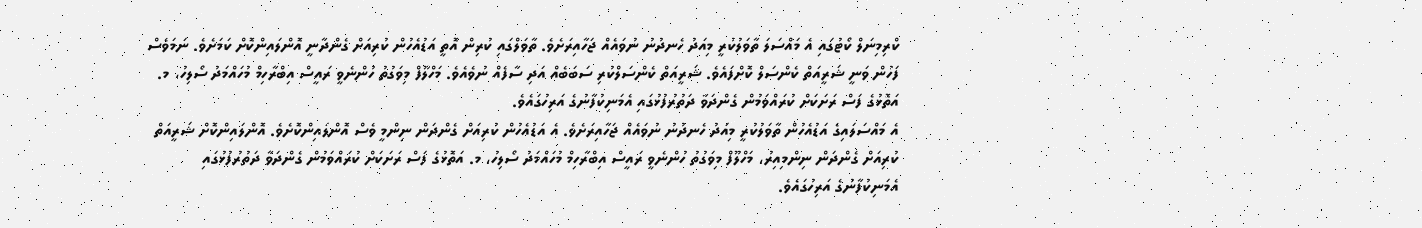ކްރިމިނަލް ކޯޓުގައި އެ މައްސަލަ ތާވަލުކުރީ މިއަދު ހެނދުނު ނުވައެއް ޖަހާއިރަށެވެ. ތާވަލްގައި ކުރިން އޮތީ އަޑުއެހުން ކުރިއަށް ގެންދާނީ އޮންލައިންކޮށް ކަމަށެވެ. ނަމަވެސް ފަހުން ވަނީ ޝަރީއަތް ކެންސަލް ކޮށްފައެވެ. ޝަރީއަތް ކެންސަލްކުރި ސަބަބެއް އަދި ސާފެއް ނުވެއެވެ. މަހްލޫފް މިވަގުތު ހުންނެވީ ރައީސް އިބްރާހިމް މުހައްމަދު ސޯލިހު، މ. އަތޮޅުގެ ފަސް ރަށަކަށް ކުރައްވަމުން ގެންދަވާ ދަތުރުފުޅުގައި އެމަނިކުފާނުގެ އަރިހުގައެވެ.
އެ މައްސަލައިގެ އަޑުއެހުން ތާވަލުކުރީ މިއަދު ހެނދުނު ނުވައެއް ޖަހާއިރަށެވެ. އެ އަޑުއެހުން ކުރިއަށް ގެންދަން ނިންމީ ވެސް އޮންލައިންކޮށެވެ. އޮންލައިންކޮށް ޝަރީއަތް ކުރިއަށް ގެންދަން ނިންމިއިރު، މަހްލޫފް މިވަގުތު ހުންނެވީ ރައީސް އިބްރާހިމް މުހައްމަދު ސޯލިހު، މ. އަތޮޅުގެ ފަސް ރަށަކަށް ކުރައްވަމުން ގެންދަވާ ދަތުރުފުޅުގައި އެމަނިކުފާނުގެ އަރިހުގައެވެ.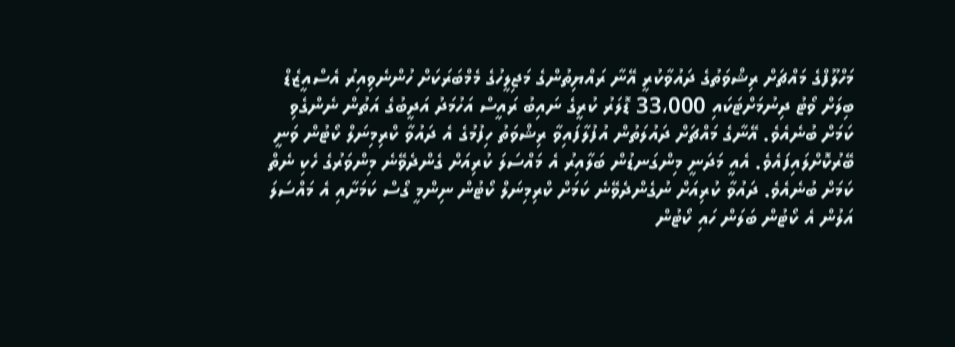މަހްލޫފްގެ މައްޗަށް ރިޝްވަތުގެ ދައުވާކުރީ އޭނާ ރައްޔިތުންގެ މަޖިލީހުގެ މެމްބަރަކަށް ހުންނެވިއިރު އެސްއީޒެޑް ބިލަށް ވޯޓު ދިނުމަށްޓަކައި 33،000 ޑޮލަރު ކުރީގެ ނައިބު ރައީސް އަހުމަދު އަދީބުގެ އަތުން ނެންގެވި ކަމަށް ބުނެއެވެ. އޭނާގެ މައްޗަށް ދައުލަތުން އުފުލާފައިވާ ރިޝްވަތު ހިފުމުގެ އެ ދައުވާ ކްރިމިނަލް ކޯޓުން ވަނީ ބޭރުކޮށްލައިފައެވެ. އެއީ މަދަނީ މިންގަނޑުން ބަލާއިރު އެ މައްސަލަ ކުރިއަށް ގެންދެވޭނެ މިންވަރުގެ ހެކި ނެތް ކަމަށް ބުނެއެވެ. ދައުވާ ކުރިއަށް ނުގެންދެވޭނެ ކަމަށް ކްރިމިނަލް ކޯޓުން ނިންމީ ގޯސް ކަމަށާއި އެ މައްސަލަ އަލުން އެ ކޯޓުން ބަލަން ހައި ކޯޓުން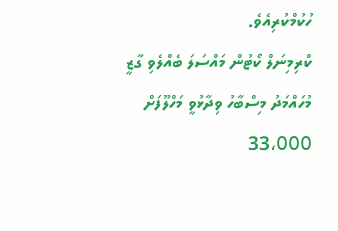ހުކުމްކުރިއެވެ.
ކްރިމިނަލް ކޯޓުން މައްސަލަ ބެއްލެވި ގާޒީ މުހައްމަދު މިސްބާހު ވިދާޅުވީ މަހްލޫފަށް 33،000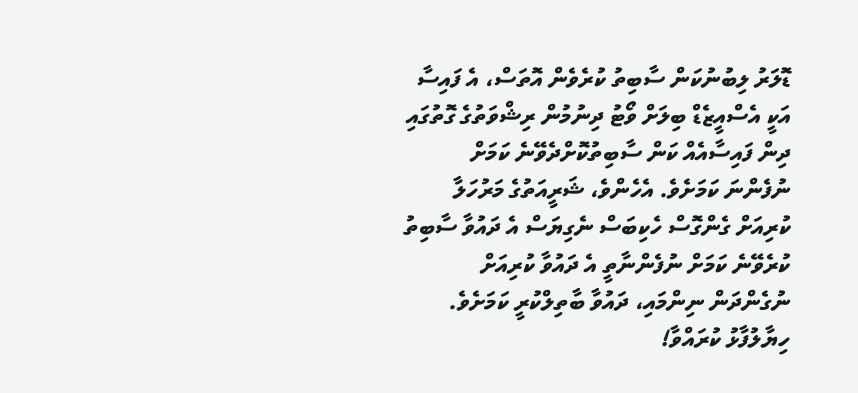ޑޮލަރު ލިބުނުކަން ސާބިތު ކުރެވެން އޮތަސް، އެ ފައިސާ އަކީ އެސްއީޒެޑް ބިލަށް ވޯޓު ދިނުމުން ރިޝްވަތުގެ ގޮތުގައި ދިން ފައިސާއެއް ކަން ސާބިތުކޮށްދެވޭނެ ކަމަށް ނުފެންނަ ކަމަށެވެ. އެހެންވެ، ޝަރީއަތުގެ މަރުހަލާ ކުރިއަށް ގެންގޮސް ހެކިބަސް ނެގިޔަސް އެ ދައުވާ ސާބިތު ކުރެވޭނެ ކަމަށް ނުފެންނާތީ އެ ދައުވާ ކުރިއަށް ނުގެންދަން ނިންމައި، ދައުވާ ބާތިލްކުރީ ކަމަށެވެ.
ހިޔާލުފާޅު ކުރައްވާ!